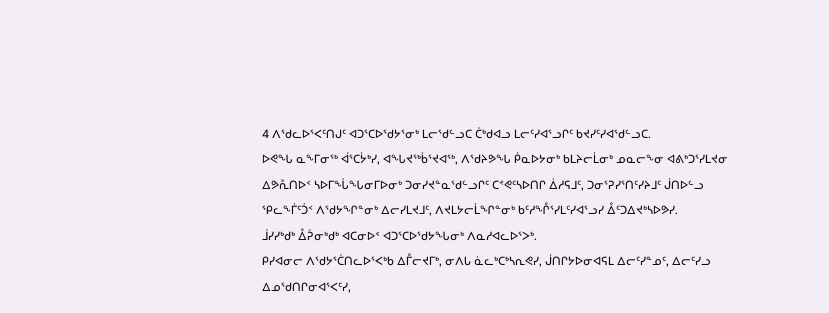4 ᐱᖁᓚᐅᕐᐸᑦᑎᒍᑦ ᐊᑐᕐᑕᐅᖁᔭᕐᓂᒃ ᒪᓕᖁᓪᓗᑕ ᑖᒃᑯᐊᓗ ᒪᓕᑦᓯᐊᕐᓗᒋᑦ ᑲᔪᓯᑦᓯᐊᖁᓪᓗᑕ.
ᐅᕙᖓ ᓇᖕᒥᓂᖅ ᐋᕐᑕᔮᒃᓯ, ᐊᖓᔪᖅᑳᕐᔪᐊᖅ, ᐱᖁᔨᕗᖓ ᑮᓇᐅᔭᓂᒃ ᑲᒪᔨᓕᒫᓂᒃ ᓄᓇᓕᖕᓂ ᐊᕕᒃᑐᕐᓯᒪᔪᓂ ᐃᕗᕅᑎᐅᑉ ᓴᐅᒥᖔᖓᓂᒥᐅᓂᒃ ᑐᓂᓯᔪᓐᓇᖁᓪᓗᒋᑦ ᑕᕝᕙᑦᓴᐅᑎᒋ ᐄᓱᕋᒧᑦ, ᑐᓂᕐᕈᓯᕐᑎᑦᓯᔨᒧᑦ ᒎᑎᐅᓪᓗ ᕿᓚᖕᒦᑦᑑᑉ ᐱᖁᔭᖏᓐᓂᒃ ᐃᓕᓯᒪᔪᒧᑦ, ᐱᔪᒪᔭᓕᒫᖏᓐᓂᒃ ᑲᑦᓱᖎᕐᓯᒪᑦᓯᐊᕐᓗᓯ ᐂᑦᑐᐃᔪᒃᓴᐅᕗᓯ.
ᒨᓯᓯᒃᑯᒃ ᐂᕉᓂᒃᑯᒃ ᐊᑕᓂᐅᑉ ᐊᑐᕐᑕᐅᖁᔭᖓᓂᒃ ᐱᓇᓱᐊᓚᐅᕐᐳᒃ.
ᑭᓯᐊᓂᓕ ᐱᖁᔭᕐᑖᑎᓚᐅᕐᐸᒃᑲ ᐃᒤᓕᔪᒥᒃ, ᓂᐱᒐ ᓈᓚᒃᑕᒃᓴᕆᕙᓯ, ᒎᑎᒋᔭᐅᓂᐊᕋᒪ ᐃᓕᑦᓯᓐᓄᑦ, ᐃᓕᑦᓯᓗ ᐃᓄᖁᑎᒋᓂᐊᕐᐸᑦᓯ,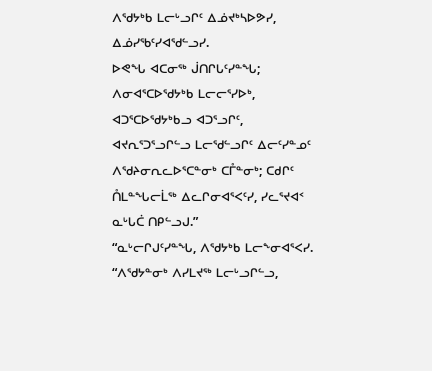ᐱᖁᔭᒃᑲ ᒪᓕᒡᓗᒋᑦ ᐃᓅᔪᒃᓴᐅᕗᓯ, ᐃᓅᓯᖃᑦᓯᐊᖁᓪᓗᓯ.
ᐅᕙᖓ ᐊᑕᓂᖅ ᒎᑎᒋᒐᑦᓯᓐᖓ; ᐱᓂᐊᕐᑕᐅᖁᔭᒃᑲ ᒪᓕᓕᕐᓯᐅᒃ, ᐊᑐᕐᑕᐅᖁᔭᒃᑲᓗ ᐊᑐᕐᓗᒋᑦ,
ᐊᔪᕆᕐᑐᕐᓗᒋᓪᓗ ᒪᓕᖁᓪᓗᒋᑦ ᐃᓕᑦᓯᓐᓄᑦ ᐱᖁᔨᓂᕆᓚᐅᕐᑕᓐᓂᒃ ᑕᒤᓐᓂᒃ; ᑕᑯᒋᑦ ᑍᒪᓐᖓᓕᒫᖅ ᐃᓚᒋᓂᐊᕐᐸᑦᓯ, ᓯᓚᕐᔪᐊᑉ ᓇᒡᒐᑖ ᑎᑭᓪᓗᒍ.”
“ᓇᒡᓕᒋᒍᑦᓯᓐᖓ, ᐱᖁᔭᒃᑲ ᒪᓕᖕᓂᐊᕐᐸᓯ.
“ᐱᖁᔭᓐᓂᒃ ᐱᓯᒪᔪᖅ ᒪᓕᒡᓗᒋᓪᓗ,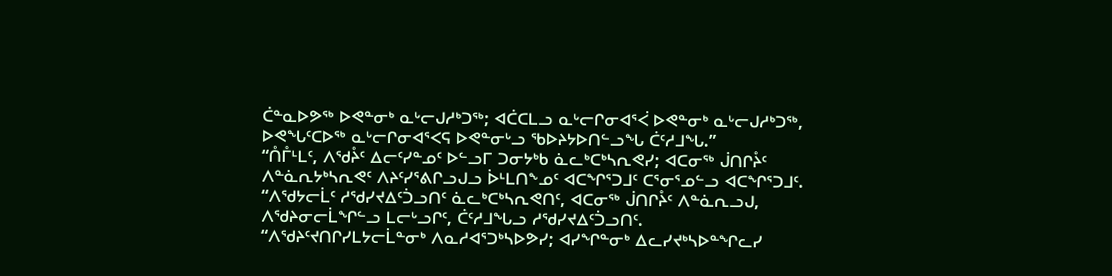ᑖᓐᓇᐅᕗᖅ ᐅᕙᓐᓂᒃ ᓇᒡᓕᒍᓱᒃᑐᖅ; ᐊᑖᑕᒪᓗ ᓇᒡᓕᒋᓂᐊᕐᐹ ᐅᕙᓐᓂᒃ ᓇᒡᓕᒍᓱᒃᑐᖅ, ᐅᕙᖓᑦᑕᐅᖅ ᓇᒡᓕᒋᓂᐊᕐᐸᕋ ᐅᕙᓐᓂᒡᓗ ᖃᐅᔨᔭᐅᑎᓪᓗᖓ ᑖᑦᓱᒧᖓ.”
“ᑍᒤᒻᒪᑦ, ᐱᖁᔧᑦ ᐃᓕᑦᓯᓐᓄᑦ ᐅᓪᓗᒥ ᑐᓂᔭᒃᑲ ᓈᓚᒃᑕᒃᓴᕆᕙᓯ; ᐊᑕᓂᖅ ᒎᑎᒋᔧᑦ ᐱᓐᓈᕆᔭᒃᓴᕆᕙᑦ ᐱᔨᑦᓯᕐᕕᒋᓗᒍᓗ ᐆᒻᒪᑎᖕᓄᑦ ᐊᑕᖏᕐᑐᒧᑦ ᑕᕐᓂᕐᓄᓪᓗ ᐊᑕᖏᕐᑐᒧᑦ.
“ᐱᖁᔭᓕᒫᑦ ᓱᖁᓯᔪᐃᑦᑑᓗᑎᑦ ᓈᓚᒃᑕᒃᓴᕆᕙᑎᑦ, ᐊᑕᓂᖅ ᒎᑎᒋᔧᑦ ᐱᓐᓈᕆᓗᒍ, ᐱᖁᔨᓂᓕᒫᖏᓪᓗ ᒪᓕᒡᓗᒋᑦ, ᑖᑦᓱᒧᖓᓗ ᓱᖁᓯᔪᐃᑦᑑᓗᑎᑦ.
“ᐱᖁᔨᑦᔪᑎᒋᓯᒪᔭᓕᒫᓐᓂᒃ ᐱᓇᓱᐊᕐᑐᒃᓴᐅᕗᓯ; ᐊᓯᖏᓐᓂᒃ ᐃᓚᓯᔪᒃᓴᐅᓐᖏᓚᓯ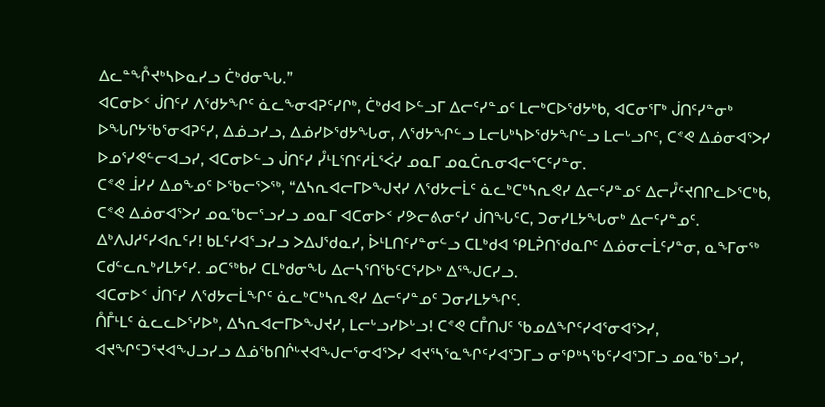ᐃᓚᓐᖎᔪᒃᓴᐅᓇᓯᓗ ᑖᒃᑯᓂᖓ.”
ᐊᑕᓂᐅᑉ ᒎᑎᑦᓯ ᐱᖁᔭᖏᑦ ᓈᓚᖕᓂᐊᕈᑦᓯᒋᒃ, ᑖᒃᑯᐊ ᐅᓪᓗᒥ ᐃᓕᑦᓯᓐᓄᑦ ᒪᓕᒃᑕᐅᖁᔭᒃᑲ, ᐊᑕᓂᕐᒥᒃ ᒎᑎᑦᓯᓐᓂᒃ ᐅᖓᒋᔭᖃᕐᓂᐊᕈᑦᓯ, ᐃᓅᓗᓯᓗ, ᐃᓅᓯᐅᖁᔭᖓᓂ, ᐱᖁᔭᖏᓪᓗ ᒪᓕᒐᒃᓴᐅᖁᔭᖏᓪᓗ ᒪᓕᒡᓗᒋᑦ, ᑕᕝᕙ ᐃᓅᓂᐊᕐᐳᓯ ᐅᓄᕐᓯᕙᓪᓕᐊᓗᓯ, ᐊᑕᓂᐅᓪᓗ ᒎᑎᑦᓯ ᓮᒻᒪᕐᑎᑦᓱᒫᕐᐹᓯ ᓄᓇᒥ ᓄᓇᑖᕆᓂᐊᓕᕐᑕᑦᓯᓐᓂ.
ᑕᕝᕙ ᒨᓯᓯ ᐃᓄᖕᓄᑦ ᐅᖃᓕᕐᐳᖅ, “ᐃᓴᕆᐊᓕᒥᐅᖑᔪᓯ ᐱᖁᔭᓕᒫᑦ ᓈᓚᒃᑕᒃᓴᕆᕙᓯ ᐃᓕᑦᓯᓐᓄᑦ ᐃᓕᓮᑦᔪᑎᒋᓚᐅᕐᑕᒃᑲ, ᑕᕝᕙ ᐃᓅᓂᐊᕐᐳᓯ ᓄᓇᖃᓕᕐᓗᓯᓗ ᓄᓇᒥ ᐊᑕᓂᐅᑉ ᓯᕗᓕᕕᓂᑦᓯ ᒎᑎᖓᑦᑕ, ᑐᓂᓯᒪᔭᖓᓂᒃ ᐃᓕᑦᓯᓐᓄᑦ.
ᐃᒃᐱᒍᓱᑦᓯᐊᕆᑦᓯ! ᑲᒪᑦᓯᐊᕐᓗᓯᓗ ᐳᐃᒍᖁᓇᓯ, ᐆᒻᒪᑎᑦᓯᓐᓂᓪᓗ ᑕᒪᒃᑯᐊ ᕿᒪᕉᑎᖁᓇᒋᑦ ᐃᓅᓂᓕᒫᑦᓯᓐᓂ, ᓇᖕᒥᓂᖅ ᑕᑯᓪᓚᕆᒃᓯᒪᔭᑦᓯ. ᓄᑕᖅᑲᓯ ᑕᒪᒃᑯᓂᖓ ᐃᓕᓴᕐᑎᖃᑦᑕᕐᓯᐅᒃ ᐃᕐᖑᑕᓯᓗ.
ᐊᑕᓂᐅᑉ ᒎᑎᑦᓯ ᐱᖁᔭᓕᒫᖏᑦ ᓈᓚᒃᑕᒃᓴᕆᕙᓯ ᐃᓕᑦᓯᓐᓄᑦ ᑐᓂᓯᒪᔭᖏᑦ.
ᑍᒤᒻᒪᑦ ᓈᓚᓚᐅᕐᓯᐅᒃ, ᐃᓴᕆᐊᓕᒥᐅᖑᔪᓯ, ᒪᓕᒡᓗᓯᐅᒡᓗ! ᑕᕝᕙ ᑕᒤᑎᒍᑦ ᖃᓄᐃᖏᑦᓯᐊᕐᓂᐊᕐᐳᓯ, ᐊᔪᖏᑦᑐᕐᔪᐊᖑᓗᓯᓗ ᐃᓅᖃᑎᒌᒡᔪᐊᖑᓕᕐᓂᐊᕐᐳᓯ ᐊᔪᕐᓴᕐᓇᖏᑦᓯᐊᕐᑐᒥᓗ ᓂᕿᒃᓴᖃᑦᓯᐊᕐᑐᒥᓗ ᓄᓇᖃᕐᓗᓯ,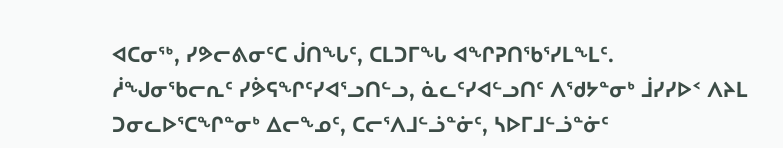ᐊᑕᓂᖅ, ᓯᕗᓕᕕᓂᑦᑕ ᒎᑎᖓᑦ, ᑕᒪᑐᒥᖓ ᐊᖏᕈᑎᖃᕐᓯᒪᖕᒪᑦ.
ᓲᖑᓂᖃᓕᕆᑦ ᓯᕘᕋᖏᑦᓯᐊᕐᓗᑎᓪᓗ, ᓈᓚᑦᓯᐊᓪᓗᑎᑦ ᐱᖁᔭᓐᓂᒃ ᒨᓯᓯᐅᑉ ᐱᔨᒪ ᑐᓂᓚᐅᕐᑕᖏᓐᓂᒃ ᐃᓕᖕᓄᑦ, ᑕᓕᕐᐱᒧᓪᓘᓐᓃᑦ, ᓴᐅᒥᒧᓪᓘᓐᓃᑦ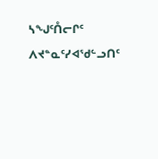ᓴᖑᑦᑍᓕᒋᑦ ᐱᔪᓐᓇᑦᓯᐊᖁᓪᓗᑎᑦ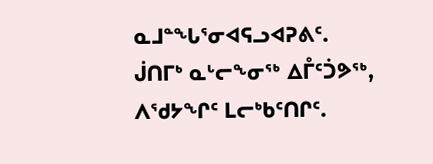ᓇᒧᓐᖓᕐᓂᐊᕋᓗᐊᕈᕕᑦ.
ᒎᑎᒥᒃ ᓇᒡᓕᖕᓂᖅ ᐃᒤᑦᑑᕗᖅ, ᐱᖁᔭᖏᑦ ᒪᓕᒃᑲᑦᑎᒋᑦ.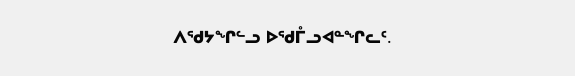ᐱᖁᔭᖏᓪᓗ ᐅᖁᒤᓗᐊᓐᖏᓚᑦ.